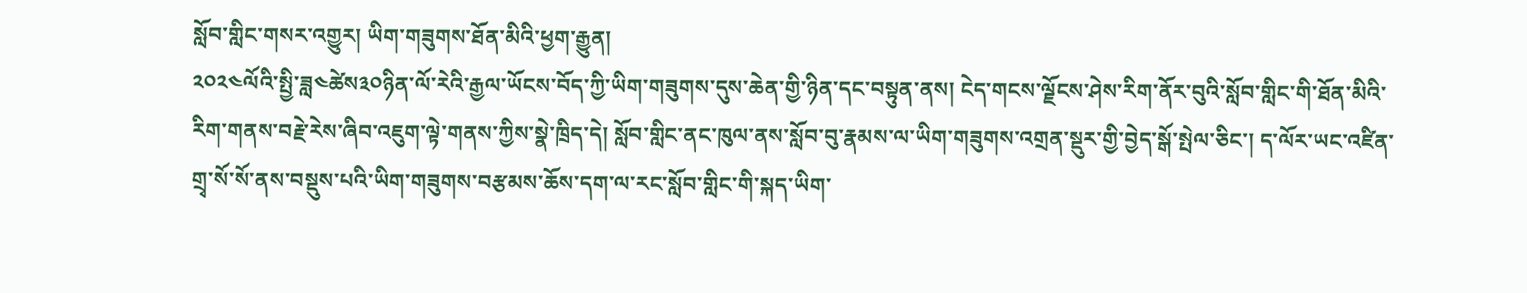སློབ་གླིང་གསར་འགྱུར། ཡིག་གཟུགས་ཐོན་མིའི་ཕྱག་རྒྱུན།
༢༠༢༤ལོའི་སྤྱི་ཟླ༤ཚེས༣༠ཉིན་ལོ་རེའི་རྒྱལ་ཡོངས་བོད་ཀྱི་ཡིག་གཟུགས་དུས་ཆེན་གྱི་ཉིན་དང་བསྟུན་ནས། ངེད་གངས་ལྗོངས་ཤེས་རིག་ནོར་བུའི་སློབ་གླིང་གི་ཐོན་མིའི་རིག་གནས་བརྗེ་རེས་ཞིབ་འཇུག་ལྟེ་གནས་ཀྱིས་སྣེ་ཁྲིད་དེ། སློབ་གླིང་ནང་ཁུལ་ནས་སློབ་བུ་རྣམས་ལ་ཡིག་གཟུགས་འགྲན་སྡུར་གྱི་བྱེད་སྒོ་སྤེལ་ཅིང་། ད་ལོར་ཡང་འཛིན་གྲྭ་སོ་སོ་ནས་བསྡུས་པའི་ཡིག་གཟུགས་བརྩམས་ཆོས་དག་ལ་རང་སློབ་གླིང་གི་སྐད་ཡིག་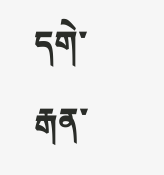དགེ་རྒན་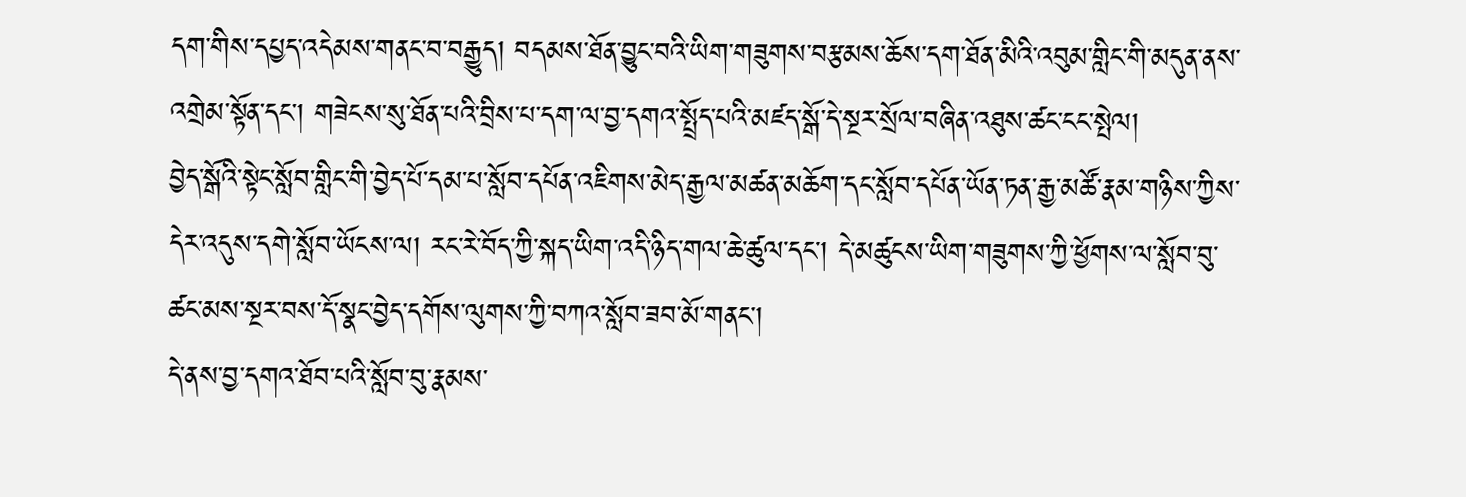དག་གིས་དཔྱད་འདེམས་གནང་བ་བརྒྱུད། བདམས་ཐོན་བྱུང་བའི་ཡིག་གཟུགས་བརྩམས་ཆོས་དག་ཐོན་མིའི་འབུམ་གླིང་གི་མདུན་ནས་འགྲེམ་སྟོན་དང་། གཟེངས་སུ་ཐོན་པའི་བྲིས་པ་དག་ལ་བྱ་དགའ་སྤྲོད་པའི་མཛད་སྒོ་དེ་སྔར་སྲོལ་བཞིན་འཐུས་ཚང་ངང་སྤེལ།
བྱེད་སྒོའི་སྟེང་སློབ་གླིང་གི་བྱེད་པོ་དམ་པ་སློབ་དཔོན་འཇིགས་མེད་རྒྱལ་མཚན་མཆོག་དང་སློབ་དཔོན་ཡོན་ཏན་རྒྱ་མཚོ་རྣམ་གཉིས་ཀྱིས་དེར་འདུས་དགེ་སློབ་ཡོངས་ལ། རང་རེ་བོད་ཀྱི་སྐད་ཡིག་འདི་ཉིད་གལ་ཆེ་ཚུལ་དང་། དེ་མཚུངས་ཡིག་གཟུགས་ཀྱི་ཕྱོགས་ལ་སློབ་བུ་ཚང་མས་སྔར་བས་དོ་སྣང་བྱེད་དགོས་ལུགས་ཀྱི་བཀའ་སློབ་ཟབ་མོ་གནང་།
དེ་ནས་བྱ་དགའ་ཐོབ་པའི་སློབ་བུ་རྣམས་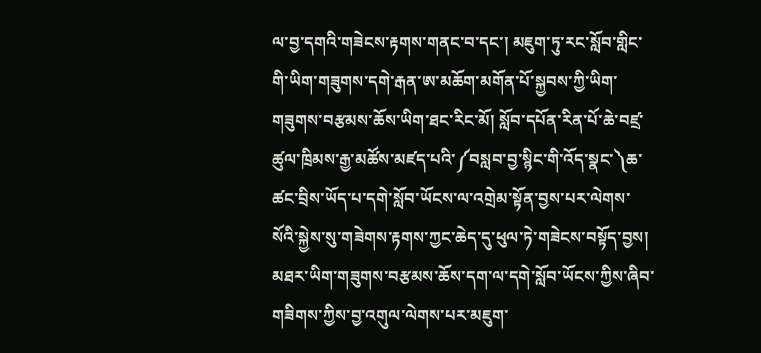ལ་བྱ་དགའི་གཟེངས་རྟགས་གནང་བ་དང་། མཇུག་ཏུ་རང་སློབ་གླིང་གི་ཡིག་གཟུགས་དགེ་རྒན་ཨ་མཆོག་མགོན་པོ་སྐྱབས་ཀྱི་ཡིག་གཟུགས་བརྩམས་ཆོས་ཡིག་ཐང་རིང་མོ། སློབ་དཔོན་རིན་པོ་ཆེ་བཛྲ་ཚུལ་ཁྲིམས་རྒྱ་མཚོས་མཛད་པའི་༼བསླབ་བྱ་སྙིང་གི་འོད་སྣང་༽ཆ་ཚང་བྲིས་ཡོད་པ་དགེ་སློབ་ཡོངས་ལ་འགྲེམ་སྟོན་བྱས་པར་ལེགས་སོའི་སྐྱེས་སུ་གཟེགས་རྟགས་ཀྱང་ཆེད་དུ་ཕུལ་ཏེ་གཟེངས་བསྟོད་བྱས།
མཐར་ཡིག་གཟུགས་བརྩམས་ཆོས་དག་ལ་དགེ་སློབ་ཡོངས་ཀྱིས་ཞིབ་གཟིགས་ཀྱིས་བྱ་འགུལ་ལེགས་པར་མཇུག་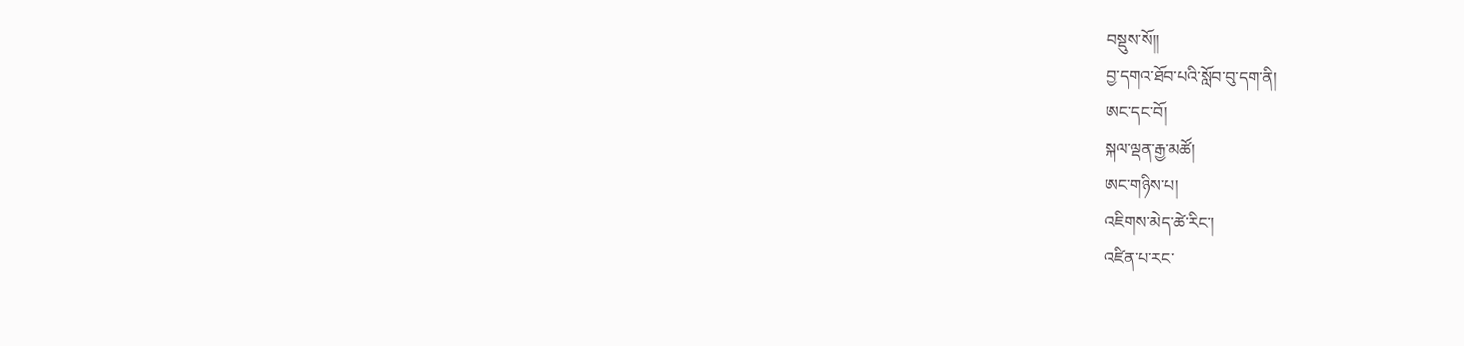བསྡུས་སོ།།
བྱ་དགའ་ཐོབ་པའི་སློབ་བུ་དག་ནི།
ཨང་དང་བོ།
སྐལ་ལྡན་རྒྱ་མཚོ།
ཨང་གཉིས་པ།
འཇིགས་མེད་ཚེ་རིང་།
འཛིན་པ་རང་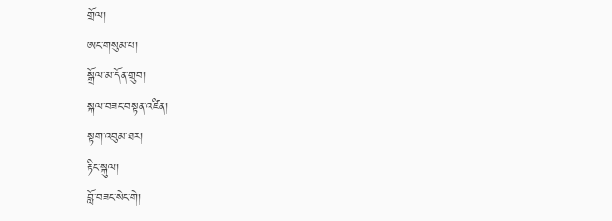གྲོལ།
ཨང་གསུམ་པ།
སྒྲོལ་མ་དོན་གྲུབ།
སྐལ་བཟང་བསྟན་འཛིན།
སྟག་འབུམ་ཐར།
རྟིང་སྐུལ།
བློ་བཟང་སེང་གེ།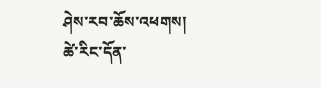ཤེས་རབ་ཆོས་འཕགས།
ཚེ་རིང་དོན་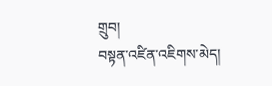གྲུབ།
བསྟན་འཛིན་འཇིགས་མེད།